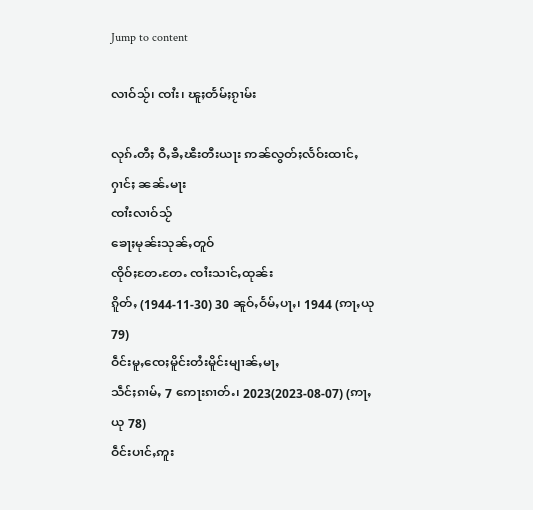Jump to content

လၢဝ်သႂ်၊ ၸၢႆး၊ ၽူႈတႅမ်ႈၵႂၢမ်း

လုၵ်ႉတီႈ ဝီႇၶီႇၽီးတီးယႃး ဢၼ်လွတ်ႈလႅဝ်းထၢင်ႇႁၢင်ႈ ၼၼ်ႉမႃး
ၸၢႆးလၢဝ်သႂ်
ၶေႃႈမုၼ်းသုၼ်ႇတူဝ်
ၸိုဝ်ႈတႄႉတႄႉ ၸၢႆးသၢင်ႇထုၼ်း
ၵိူတ်ႇ (1944-11-30) 30 ၼူဝ်ႇဝႅမ်ႇပႃႇ၊ 1944 (ဢႃႇယု 79)
ဝဵင်းမူႇၸေႈမိူင်းတႆးမိူင်းမျၢၼ်ႇမႃႇ
သဵင်ႈၵၢမ်ႇ 7 ဢေႃးၵၢတ်ႉ၊ 2023(2023-08-07) (ဢႃႇယု 78)
ဝဵင်းပၢင်ႇဢူး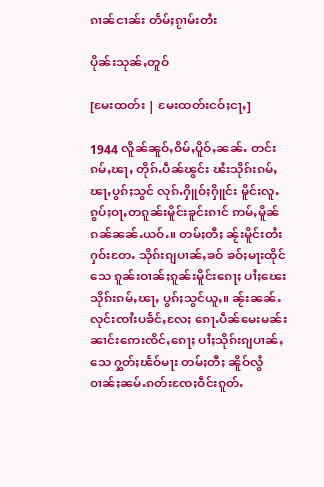ၵၢၼ်ငၢၼ်း တႅမ်ႈၵႂၢမ်းတႆး

ပိုၼ်းသုၼ်ႇတူဝ်

[မႄးထတ်း | မႄးထတ်းငဝ်ႈငႃႇ]

1944 လိူၼ်ၼူဝ်ႇဝိမ်ႇပိူဝ်ႇၼၼ်ႉ တင်းၵမ်ႇၽႃႇ တိုၵ်ႉပဵၼ်ၽွင်း ၽႆးသိုၵ်းၵမ်ႇၽႃႇပွၵ်ႈသွင် လုၵ်ႉႁိူဝ်ႈႁိူင်း မိူင်းလူႉ ၵွပ်ႈဝႃႇတၵူၼ်းမိူင်းၶူင်းၵၢင် ဢမ်ႇမိူၼ်ၵၼ်ၼၼ်ႉယဝ်ႉ။ တမ်ႈတီႈ ၼႂ်းမိူင်းတႆးႁဝ်းတႄႉ သိုၵ်းၵျပၢၼ်ႇၶဝ် ၶဝ်ႈမႃးထိုင်သေ ၵူၼ်းဝၢၼ်ႈၵူၼ်းမိူင်းၵေႃႈ ပၢႆႈၽေးသိုၵ်းၵမ်ႇၽႃႇ ပွၵ်ႈသွင်ယူႇ။ ၼႂ်းၼၼ်ႉ လုင်းၸၢႆးပၶႅင်ႇလႄႈ ၵေႃႉပဵၼ်မေးမၼ်း ၼၢင်းဢေးၸိင်ႇၵေႃႈ ပၢႆႈသိုၵ်းၵျပၢၼ်ႇသေ ႁွတ်ႈၽႅဝ်မႃး တမ်ႈတီႈ ၼိူဝ်လွႆဝၢၼ်ႈၼမ်ႉၵတ်းၸႄႈဝဵင်းၵူတ်ႉ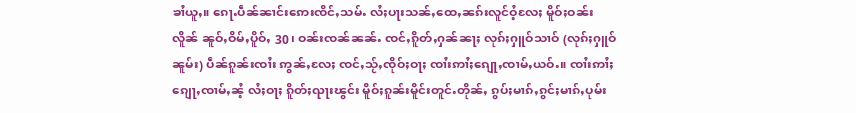ၶၢႆယူႇ။ ၵေႃႉပဵၼ်ၼၢင်းဢေးၸိင်ႇသမ်ႉ လႆႈပႃးသၼ်ႇထေႇၼၵ်းလူင်ဝႆ့လႄႈ မိူဝ်ႈဝၼ်းလိူၼ် ၼူဝ်ႇဝိမ်ႇပိူဝ်ႇ 30၊ ဝၼ်းၸၼ်ၼၼ်ႉ ၸင်ႇၵိူတ်ႇႁၼ်ၼႃႈ လုၵ်ႈႁူဝ်သၢဝ် (လုၵ်ႈႁူဝ်ၼူမ်း) ပဵၼ်ၵူၼ်းၸၢႆး ဢွၼ်ႇလႄႈ ၸင်ႇသႂ်ႇၸိုဝ်ႈဝႃႈ ၸၢႆးဢၢႆႈၵျေႃႇၸၢမ်ႇယဝ်ႉ။ ၸၢႆးဢၢႆႈၵျေႃႇၸၢမ်ႇၼႆ့ လႆႈဝႃႈ ၵိူတ်ႈၺႃးၽွင်း မိူဝ်ႈၵူၼ်းမိူင်းတူင်ႉတိုၼ်ႇ ၵွပ်ႈမၢၵ်ႇၵွင်ႈမၢၵ်ႇပုမ်း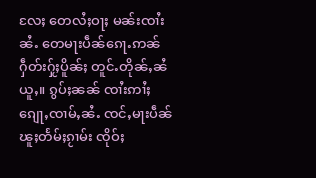လႄႈ တေလႆႈဝႃႈ မၼ်းၸၢႆးၼႆႉ တေမႃးပဵၼ်ၵေႃႉဢၼ် ႁဵတ်းႁႂ်ႈပိူၼ်ႈ တူင်ႉတိုၼ်ႇၼႆယူႇ။ ၵွပ်ႈၼၼ် ၸၢႆးဢၢႆႈၵျေႃႇၸၢမ်ႇၼႆႉ ၸင်ႇမႃးပဵၼ်ၽူႈတႅမ်ႈၵႂၢမ်း ၸိုဝ်ႈ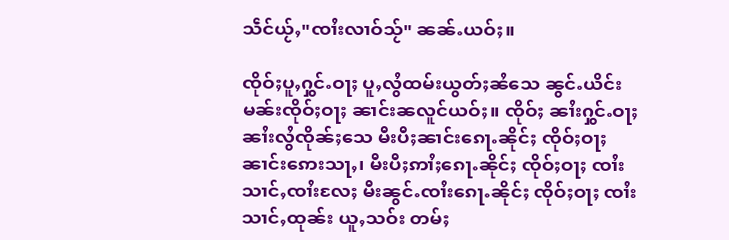သဵင်ယႂ်ႇ"ၸၢႆးလၢဝ်သႂ်" ၼၼ်ႉယဝ်ႈ။

ၸိုဝ်ႈပူႇႁွင်ႉဝႃႈ ပူႇလွႆထမ်းယွတ်ႈၼႆသေ ၼွင်ႉယိင်းမၼ်းၸိုဝ်ႈဝႃႈ ၼၢင်းၼလူင်ယဝ်ႈ။ ၸိုဝ်ႈ ၼၢႆးႁွင်ႉဝႃႈ ၼၢႆးလွႆၸိုၼ်ႈသေ မီးပီႈၼၢင်းၵေႃႉၼိုင်ႈ ၸိုဝ်ႈဝႃႈ ၼၢင်းဢေးသႃႇ၊ မီးပီႈဢၢႆႈၵေႃႉၼိုင်ႈ ၸိုဝ်ႈဝႃႈ ၸၢႆးသၢင်ႇၸၢႆးလႄႈ မီးၼွင်ႉၸၢႆးၵေႃႉၼိုင်ႈ ၸိုဝ်ႈဝႃႈ ၸၢႆးသၢင်ႇထုၼ်း ယူႇသဝ်း တမ်ႈ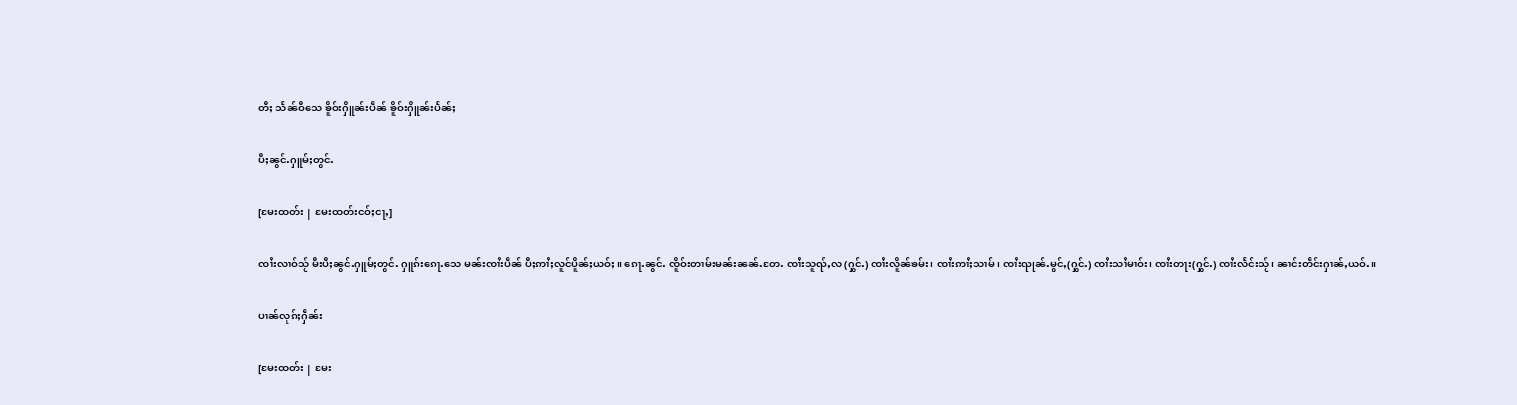တီႈ သႅၼ်ဝီသေ ၶိူဝ်းႁိူၼ်းပဵၼ် ၶိူဝ်းႁိူၼ်းပႅၼ်ႈ

ပီႈၼွင်ႉႁူမ်ႈတွင်ႉ

[မႄးထတ်း | မႄးထတ်းငဝ်ႈငႃႇ]

ၸၢႆးလၢဝ်သႂ် မီးပီႈၼွင်ႉႁူမ်ႈတွင်ႉ ႁူၵ်းၵေႃႉသေ မၼ်းၸၢႆးပဵၼ် ပီႈဢၢႆႈလူင်ပိူၼ်ႈယဝ်ႈ။ ၵေႃႉၼွင်ႉ ၸိူဝ်းတၢမ်းမၼ်းၼၼ်ႉတႄႉ ၸၢႆးသူၺ်ႇလ (ႁွင်ႉ) ၸၢႆးလိူၼ်ၶမ်း၊ ၸၢႆးဢၢႆႈသၢမ်၊ ၸၢႆးၺုၼ်ႉမွင်ႇ(ႁွင်ႉ) ၸၢႆးသၢႆမၢဝ်း၊ ၸၢႆးတႃး(ႁွင်ႉ) ၸၢႆးလႅင်းသႂ်၊ ၼၢင်းတဵင်းႁၢၼ်ႇယဝ်ႉ။

ပၢၼ်လုၵ်ႈႁဵၼ်း

[မႄးထတ်း | မႄး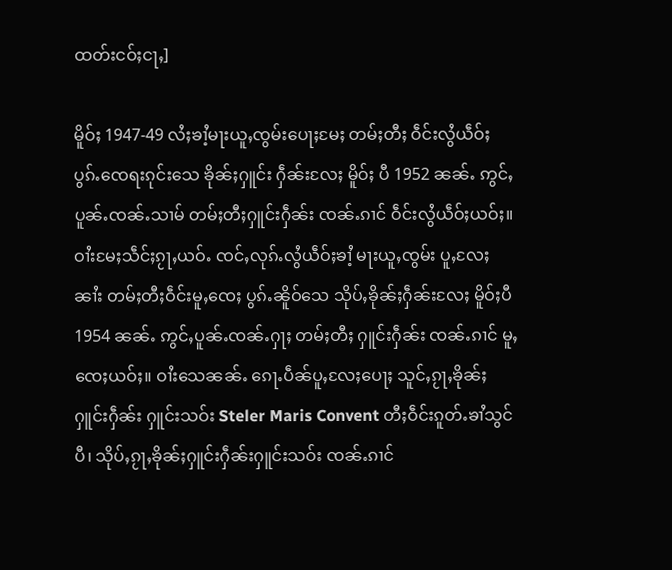ထတ်းငဝ်ႈငႃႇ]

မိူဝ်ႈ 1947-49 လႆႈၶၢႆ့မႃးယူႇၸွမ်းပေႃႈမႄႈ တမ်ႈတီႈ ဝဵင်းလွႆယဵဝ်ႈ ပွၵ်ႉၸေရးၵုင်းသေ ၶိုၼ်ႈႁူင်း ႁဵၼ်းလႄႈ မိူဝ်ႈ ပီ 1952 ၼၼ်ႉ ဢွင်ႇပူၼ်ႉၸၼ်ႉသၢမ် တမ်ႈတီႈႁူင်းႁဵၼ်း ၸၼ်ႉၵၢင် ဝဵင်းလွႆယဵဝ်ႈယဝ်ႈ။ ဝၢႆးမႄႈသဵင်ႈၵႂႃႇယဝ်ႉ ၸင်ႇလုၵ်ႉလွႆယဵဝ်ႈၶၢႆ့ မႃးယူႇၸွမ်း ပူႇလႄႈၼၢႆး တမ်ႈတီႈဝဵင်းမူႇၸေႈ ပွၵ်ႉၼိူဝ်သေ သိုပ်ႇၶိုၼ်ႈႁဵၼ်းလႄႈ မိူဝ်ႈပီ 1954 ၼၼ်ႉ ဢွင်ႇပူၼ်ႉၸၼ်ႉႁႃႈ တမ်ႈတီႈ ႁူင်းႁဵၼ်း ၸၼ်ႉၵၢင် မူႇၸေႈယဝ်ႈ။ ဝၢႆးသေၼၼ်ႉ ၵေႃႉပဵၼ်ပူႇလႄႈပေႃႈ သူင်ႇၵႂႃႇၶိုၼ်ႈႁူင်းႁဵၼ်း ႁူင်းသဝ်း Steler Maris Convent တီႈဝဵင်းၵူတ်ႉၶၢႆသွင်ပီ၊ သိုပ်ႇၵႂႃႇၶိုၼ်ႈႁူင်းႁဵၼ်းႁူင်းသဝ်း ၸၼ်ႉၵၢင်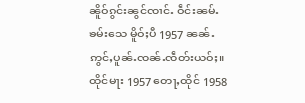ၼိူဝ်ၵွင်းၼွင်ၸၢင်ႉ ဝဵင်းၼမ်ႉၶမ်းသေ မိူဝ်ႈပီ 1957 ၼၼ်ႉ ဢွင်ႇပူၼ်ႉၸၼ်ႉၸဵတ်းယဝ်ႈ။ ထိုင်မႃး 1957 တေႃႇထိုင် 1958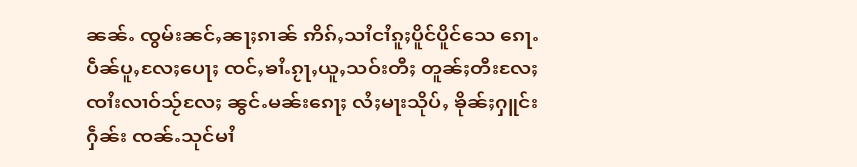ၼၼ်ႉ ၸွမ်းၼင်ႇၼႃႈၵၢၼ် ဢိၵ်ႇသၢႆငၢႆၵူႈပိူင်ပိူင်သေ ၵေႃႉပဵၼ်ပူႇလႄႈပေႃႈ ၸင်ႇၶၢႆႉၵႂႃႇယူႇသဝ်းတီႈ တူၼ်ႈတီးလႄႈ ၸၢႆးလၢဝ်သႂ်လႄႈ ၼွင်ႉမၼ်းၵေႃႈ လႆႈမႃးသိုပ်ႇ ၶိုၼ်ႈႁူင်းႁဵၼ်း ၸၼ်ႉသုင်မၢႆ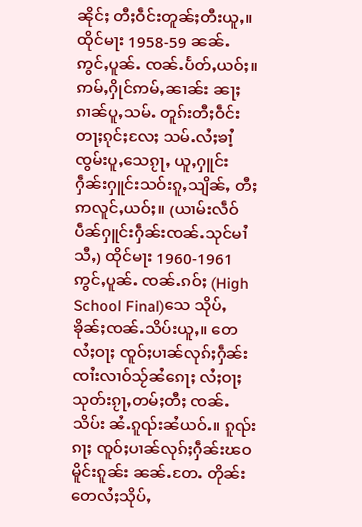ၼိုင်ႈ တီႈဝဵင်းတူၼ်ႈတီးယူႇ။ ထိုင်မႃး 1958-59 ၼၼ်ႉ ဢွင်ႇပူၼ်ႉ ၸၼ်ႉပႅတ်ႇယဝ်ႈ။ ဢမ်ႇႁိုင်ဢမ်ႇၼၢၼ်း ၼႃႈၵၢၼ်ပူႇသမ်ႉ တူၵ်းတီႈဝဵင်းတႃႈၵုင်ႈလႄႈ သမ်ႉလႆႈၶၢႆ့ ၸွမ်းပူႇသေၵႂႃႇ ယူႇႁူင်းႁဵၼ်းႁူင်းသဝ်းၵူႇသျိၼ်ႇ တီႈဢလူင်ႇယဝ်ႈ။ (ယၢမ်းလဵဝ် ပဵၼ်ႁူင်းႁဵၼ်းၸၼ်ႉသုင်မၢႆသီႇ) ထိုင်မႃး 1960-1961 ဢွင်ႇပူၼ်ႉ ၸၼ်ႉၵဝ်ႈ (High School Final)သေ သိုပ်ႇၶိုၼ်ႈၸၼ်ႉသိပ်းယူႇ။ တေလႆႈဝႃႈ ၸူဝ်ႈပၢၼ်လုၵ်ႈႁဵၼ်း ၸၢႆးလၢဝ်သႂ်ၼႆၵေႃႈ လႆႈဝႃႈသုတ်းၵႂႃႇတမ်ႈတီႈ ၸၼ်ႉသိပ်း ၼႆႉၵူၺ်းၼႆယဝ်ႉ။ ၵူၺ်းၵႃႈ ၸူဝ်ႈပၢၼ်လုၵ်ႈႁဵၼ်းၽဝမိူင်းၵူၼ်း ၼၼ်ႉတႄႉ တိုၼ်းတေလႆႈသိုပ်ႇ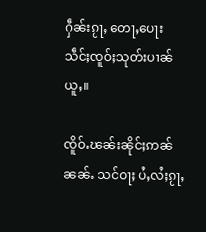ႁဵၼ်းၵႂႃႇ တေႃႇပေႃး သဵင်ႈၸူဝ်ႈသုတ်းပၢၼ်ယူႇ။

ၸိူဝ်ႉၽၼ်းၼိုင်ႈဢၼ်ၼၼ်ႉ သင်ဝႃႈ ပႆႇလႆႈၵႂႃႇ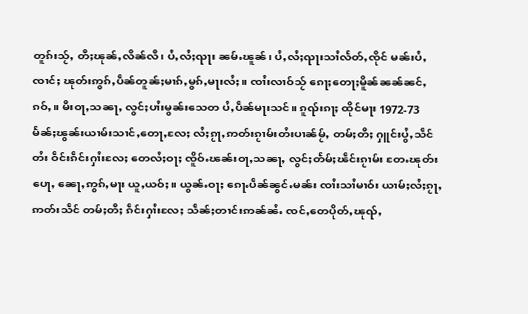တူၵ်းသႂ်ႇ တီႈၽုၼ်ႇလိၼ်လီ၊ ပႆႇလႆႈၺႃး ၼမ်ႉၽူၼ်၊ ပႆႇလႆႈၺႃးသၢႆလႅတ်ႇၸိုင် မၼ်းပႆႇၸၢင်ႈ ၽုတ်းဢွၵ်ႇပဵၼ်တူၼ်ႈမၢၵ်ႇမွၵ်ႇမႃးလႆႈ။ ၸၢႆးလၢဝ်သႂ် ၵေႃႈတေႃႈမိူၼ်ၼၼ်ၼင်ႇၵဝ်ႇ။ မီးဝႃႇသၼႃႇ လွင်ႈပၢႆးမွၼ်းသေတ ပႆႇပဵၼ်မႃးသင်။ ၵူၺ်းၵႃႈ ထိုင်မႃး 1972-73 မႅၼ်ႈၽွၼ်းယၢမ်းသၢင်ႇတေႃႇလႄႈ လႆႈၵႂႃႇဢတ်းၵႂၢမ်းတႆးပၢၼ်မႂ်ႇ တမ်ႈတီႈ ႁူင်းပွႆႇသဵင်တႆး ဝဵင်းၵဵင်းႁၢႆးလႄႈ တေလႆႈဝႃႈ ၸိူဝ်ႉၽၼ်းဝႃႇသၼႃႇ လွင်ႈတႅမ်ႈၽဵင်းၵႂၢမ်း တႄႉၽုတ်းပေႃႇ ၼေႃႇဢွၵ်ႇမႃး ယူႇယဝ်ႈ။ ယွၼ်ႉဝႃႈ ၵေႃႉပဵၼ်ၼွင်ႉမၼ်း ၸၢႆးသၢႆမၢဝ်း ယၢမ်ႈလႆႈၵႂႃႇဢတ်းသဵင် တမ်ႈတီႈ ၵဵင်းႁၢႆးလႄႈ သဵၼ်ႈတၢင်းဢၼ်ၼႆႉ ၸင်ႇတေပိုတ်ႇၽုၺ်ႇ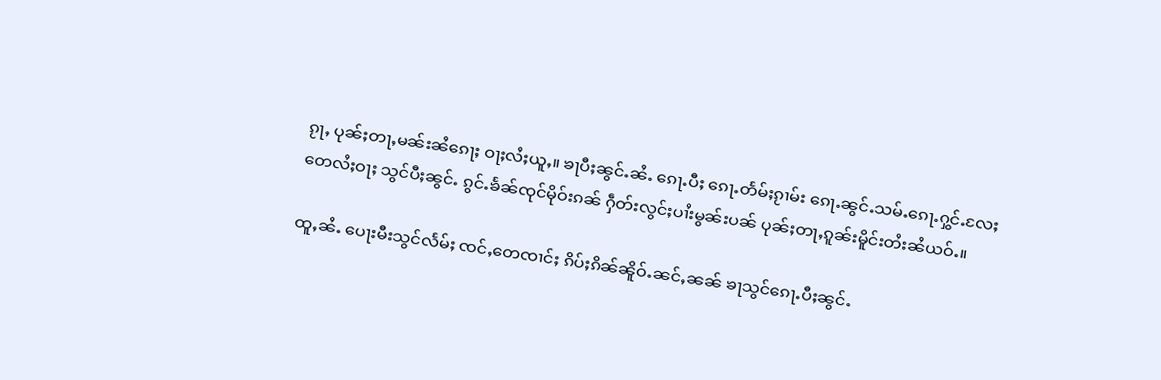ၵႂႃႇ ပုၼ်ႈတႃႇမၼ်းၼႆၵေႃႈ ဝႃႈလႆႈယူႇ။ ၶႃပီႈၼွင်ႉၼႆႉ ၵေႃႉပီႈ ၵေႃႉတႅမ်ႈၵႂၢမ်း ၵေႃႉၼွင်ႉသမ်ႉၵေႃႉႁွင်ႉလႄႈ တေလႆႈဝႃႈ သွင်ပီႈၼွင်ႉ ၵွင်ႉၶႅၼ်ၸုင်မိုဝ်းၵၼ် ႁဵတ်းလွင်ႈပၢႆးမွၼ်းပၼ် ပုၼ်ႈတႃႇၵူၼ်းမိူင်းတႆးၼႆယဝ်ႉ။

ထူႇၼႆႉ ပေႃးမီးသွင်လႅမ်ႈ ၸင်ႇတေၸၢင်ႈ ၵိပ်ႈၵိၼ်ၼိူဝ်ႉၼင်ႇၼၼ် ၶႃသွင်ၵေႃႉပီႈၼွင်ႉ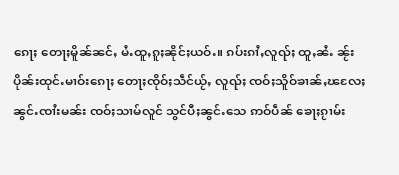ၵေႃႈ တေႃႈမိူၼ်ၼင်ႇ မႆႉထူႇၵူႈၼိုင်ႈယဝ်ႉ။ ၵပ်းၵၢႆႇလူၺ်ႈ ထူႇၼႆႉ ၼႂ်းပိုၼ်းထုင်ႉမၢဝ်းၵေႃႈ တေႃႈၸိုဝ်ႈသဵင်ယႂ်ႇ လူၺ်ႈ ၸဝ်ႈသိူဝ်ၶၢၼ်ႇၽလႄႈ ၼွင်ႉၸၢႆးမၼ်း ၸဝ်ႈသၢမ်လူင် သွင်ပီႈၼွင်ႉသေ ဢဝ်ပဵၼ် ၶေႃႈၵႂၢမ်း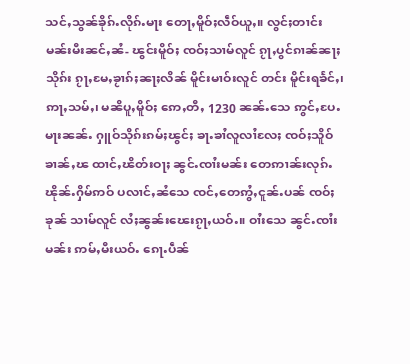သင်ႇသွၼ်ၶိုၵ်ႉလိုၵ်ႉမႃး တေႃႇမိူဝ်ႈလဵဝ်ယူႇ။ လွင်ႈတၢင်း မၼ်းမီးၼင်ႇၼႆ- ၽွင်းမိူဝ်ႈ ၸဝ်ႈသၢမ်လူင် ၵႂႃႇပွင်ၵၢၼ်ၼႃႈ သိုၵ်း ၵႂႃႇမႄႇၶႂၢၵ်ႈၼႃႈလိၼ် မိူင်းမၢဝ်းလူင် တင်း မိူင်းရၶႅင်ႇ၊ ဢႃႇသမ်ႇ၊ မၼိပူႇမိူဝ်ႈ ဢေႇတီႇ 1230 ၼၼ်ႉသေ ဢွင်ႇပႄႉမႃးၼၼ်ႉ ႁူဝ်သိုၵ်းၵမ်ႈၽွင်ႈ ၶႃႉၶၢႆလူလၢႆလႄႈ ၸဝ်ႈသိူဝ်ၶၢၼ်ႇၽ ထၢင်ႇၽိတ်းဝႃႈ ၼွင်ႉၸၢႆးမၼ်း တေဢၢၼ်းလုၵ်ႉၽိုၼ်ႉႁိမ်ဢဝ် ပလၢင်ႇၼႆသေ ၸင်ႇတေဢွႆႇငူၼ်ႉပၼ် ၸဝ်ႈၶုၼ် သၢမ်လူင် လႆႈၼွၼ်းၽေးၵႂႃႇယဝ်ႉ။ ဝၢႆးသေ ၼွင်ႉၸၢႆးမၼ်း ဢမ်ႇမီးယဝ်ႉ ၵေႃႉပဵၼ်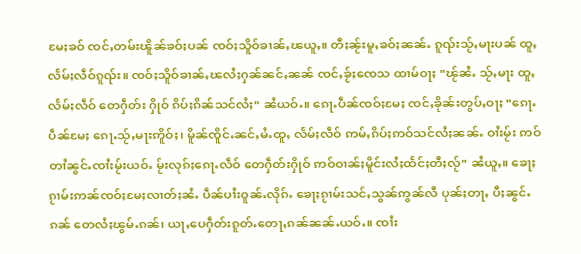မႄႈၶဝ် ၸင်ႇတမ်းၽိူၼ်ၶဝ်ႈပၼ် ၸဝ်ႈသိူဝ်ၶၢၼ်ႇၽယူႇ။ တီႈၼႂ်းမူႇၶဝ်ႈၼၼ်ႉ ၵူၺ်းသႂ်ႇမႃးပၼ် ထူႇလႅမ်ႈလဵဝ်ၵူၺ်း။ ၸဝ်ႈသိူဝ်ၶၢၼ်ႇၽလႆႈႁၼ်ၼင်ႇၼၼ် ၸင်ႇၶႂ်ႈၸေသ ထၢမ်ဝႃႈ "ၽႂ်ၼႆႉ သႂ်ႇမႃး ထူႇလႅမ်ႈလဵဝ် တေႁဵတ်း ႁိုဝ် ၵိပ်ႈၵိၼ်သင်လႆႈ" ၼႆယဝ်ႉ။ ၵေႃႉပဵၼ်ၸဝ်ႈမႄႈ ၸင်ႇၶိုၼ်းတွပ်ႇဝႃႈ "ၵေႃႉပဵၼ်မႄႈ ၵေႃႉသႂ်ႇမႃးဢိူဝ်ႈ၊ မိူၼ်ၸိူင်ႉၼင်ႇမႆႉထူႇ လႅမ်ႈလဵဝ် ဢမ်ႇၵိပ်ႈဢဝ်သင်လႆႈၼၼ်ႉ ဝၢႆးမႂ်း ဢဝ်တၢႆၼွင်ႉၸၢႆးမႂ်းယဝ်ႉ မႂ်းလုၵ်ႈၵေႃႉလဵဝ် တေႁဵတ်းႁိုဝ် ဢဝ်ဝၢၼ်ႈမိူင်းလႆႈထႅင်ႈတီႈလႂ်" ၼႆယူႇ။ ၶေႃႈၵႂၢမ်းဢၼ်ၸဝ်ႈမႄႈလၢတ်ႈၼႆႉ ပဵၼ်ပၢႆးဝူၼ်ႉလိုၵ်ႉ ၶေႃႈၵႂၢမ်းသင်ႇသွၼ်ဢွၼ်လီ ပုၼ်ႈတႃႇ ပီႈၼွင်ႉၵၼ် တေလႆႈၽွမ်ႉၵၼ်၊ ယႃႇပေႁဵတ်းၵူတ်ႉတေႃႇၵၼ်ၼၼ်ႉယဝ်ႉ။ ၸၢႆး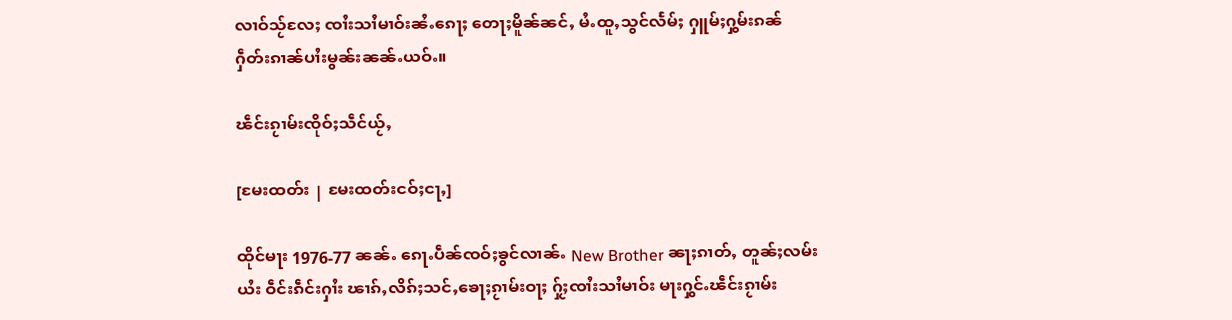လၢဝ်သႂ်လႄႈ ၸၢႆးသၢႆမၢဝ်းၼႆႉၵေႃႈ တေႃႈမိူၼ်ၼင်ႇ မႆႉထူႇသွင်လႅမ်ႈ ႁူမ်ႈႁွမ်းၵၼ် ႁဵတ်းၵၢၼ်ပၢႆးမွၼ်းၼၼ်ႉယဝ်ႉ။

ၽဵင်းၵႂၢမ်းၸိုဝ်ႈသဵင်ယႂ်ႇ

[မႄးထတ်း | မႄးထတ်းငဝ်ႈငႃႇ]

ထိုင်မႃး 1976-77 ၼၼ်ႉ ၵေႃႉပဵၼ်ၸဝ်ႈၶွင်လၢၼ်ႉ New Brother ၼႃႈၵၢတ်ႇ တူၼ်ႈလမ်းယႆး ဝဵင်းၵဵင်းႁၢႆး ၽၢၵ်ႇလိၵ်ႈသင်ႇၶေႃႈၵႂၢမ်းဝႃႈ ႁႂ်ႈၸၢႆးသၢႆမၢဝ်း မႃးႁွင်ႉၽဵင်းၵႂၢမ်း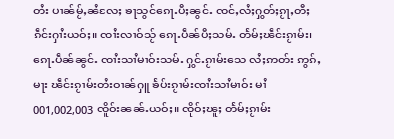တႆး ပၢၼ်မႂ်ႇၼႆလႄႈ ၶႃသွင်ၵေႃႉပီႈၼွင်ႉ ၸင်ႇလႆႈႁွတ်ႈၵႂႃႇတီႈ ၵဵင်းႁၢႆးယဝ်ႈ။ ၸၢႆးလၢဝ်သႂ် ၵေႃႉပဵၼ်ပီႈသမ်ႉ တႅမ်ႈၽဵင်းၵႂၢမ်း၊ ၵေႃႉပဵၼ်ၼွင်ႉ ၸၢႆးသၢႆမၢဝ်းသမ်ႉ ႁွင်ႉၵႂၢမ်းသေ လႆႈဢတ်း ဢွၵ်ႇမႃး ၽဵင်းၵႂၢမ်းတႆးဝၢၼ်ႁူ ၶႅပ်းၵႂၢမ်းၸၢႆးသၢႆမၢဝ်း မၢႆ001,002,003 ၸိူဝ်းၼၼ်ႉယဝ်ႈ။ ၸိုဝ်ႈၽူႈ တႅမ်ႈၵႂၢမ်း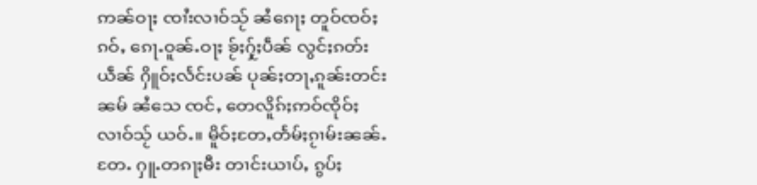ဢၼ်ဝႃႈ ၸၢႆးလၢဝ်သႂ် ၼႆၵေႃႈ တူဝ်ၸဝ်ႈၵဝ်ႇ ၵေႃႉဝူၼ်ႉဝႃႈ ၶႂ်ႈႁႂ်ႈပဵၼ် လွင်ႈၵတ်းယဵၼ် ႁိူဝ်ႈလႅင်းပၼ် ပုၼ်ႈတႃႇၵူၼ်းတင်းၼမ် ၼႆသေ ၸင်ႇ တေလိူၵ်ႈဢဝ်ၸိုဝ်ႈ လၢဝ်သႂ် ယဝ်ႉ။ မိူဝ်ႈတႄႇတႅမ်ႈၵႂၢမ်းၼၼ်ႉတႄႉ ႁူႉတၵႃႈမီး တၢင်းယၢပ်ႇ ၵွပ်ႈ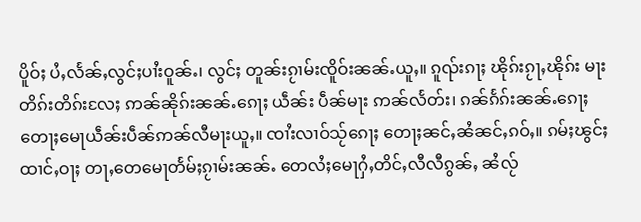ပိူဝ်ႈ ပႆႇလႅၼ်ႇလွင်ႈပၢႆးဝူၼ်ႉ၊ လွင်ႈ တူၼ်းၵႂၢမ်းၸိူဝ်းၼၼ်ႉယူႇ။ ၵူၺ်းၵႃႈ ၽိုၵ်းၵႂႃႇၽိုၵ်း မႃးတိၵ်းတိၵ်းလႄႈ ဢၼ်ၼိုၵ်းၼၼ်ႉၵေႃႈ ယဵၼ်း ပဵၼ်မႃး ဢၼ်လႅတ်း၊ ၵၼ်ၵႅၵ်းၼၼ်ႉၵေႃႈ တေႃႈမေႃယဵၼ်းပဵၼ်ဢၼ်လီမႃးယူႇ။ ၸၢႆးလၢဝ်သႂ်ၵေႃႈ တေႃႈၼင်ႇၼႆၼင်ႇၵဝ်ႇ။ ၵမ်ႈၽွင်ႈထၢင်ႇဝႃႈ တႃႇတေမေႃတႅမ်ႈၵႂၢမ်းၼၼ်ႉ တေလႆႈမေႃႁႆႇတိင်ႇလီလီၵွၼ်ႇ ၼႆလႂ်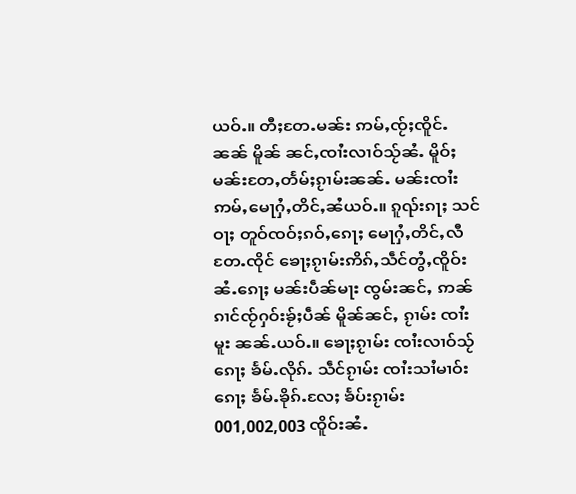ယဝ်ႉ။ တီႈတႄႉမၼ်း ဢမ်ႇၸႂ်ႈၸိူင်ႉၼၼ် မိူၼ် ၼင်ႇၸၢႆးလၢဝ်သႂ်ၼႆႉ မိူဝ်ႈမၼ်းတႄႇတႅမ်ႈၵႂၢမ်းၼၼ်ႉ မၼ်းၸၢႆး ဢမ်ႇမေႃႁႆႇတိင်ႇၼႆယဝ်ႉ။ ၵူၺ်းၵႃႈ သင်ဝႃႈ တူဝ်ၸဝ်ႈၵဝ်ႇၵေႃႈ မေႃႁႆႇတိင်ႇလီတႄႉၸိုင် ၶေႃႈၵႂၢမ်းဢိၵ်ႇသဵင်တွႆႇၸိူဝ်းၼႆႉၵေႃႈ မၼ်းပဵၼ်မႃး ၸွမ်းၼင်ႇ ဢၼ်ၵၢင်ၸႂ်ႁဝ်းၶႂ်ႈပဵၼ် မိူၼ်ၼင်ႇ ၵႂၢမ်း ၸၢႆးမူး ၼၼ်ႉယဝ်ႉ။ ၶေႃႈၵႂၢမ်း ၸၢႆးလၢဝ်သႂ်ၵေႃႈ ၶႅမ်ႉလိုၵ်ႉ သဵင်ၵႂၢမ်း ၸၢႆးသၢႆမၢဝ်းၵေႃႈ ၶႅမ်ႉၶိုၵ်ႉလႄႈ ၶႅပ်းၵႂၢမ်း 001,002,003 ၸိူဝ်းၼႆႉ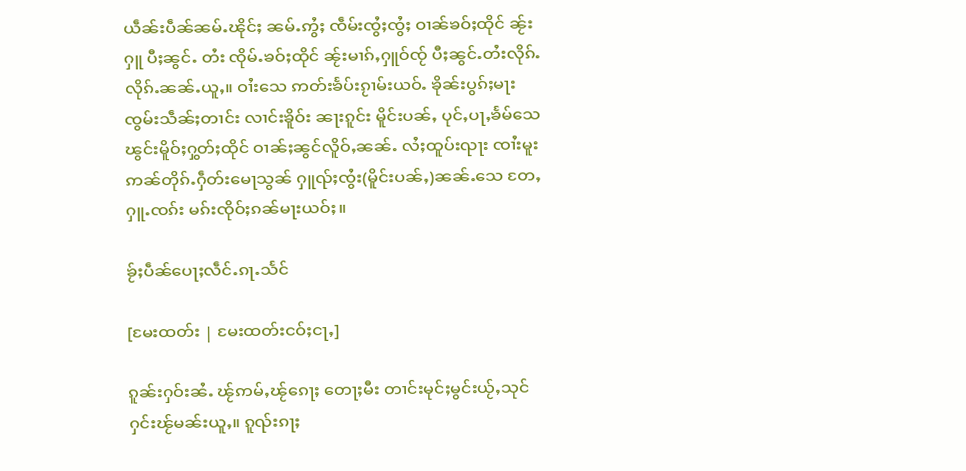ယဵၼ်းပဵၼ်ၼမ်ႉၽိုင်ႈ ၼမ်ႉဢွႆႈ ၸဵမ်းၸွႆႈၸွႆႈ ဝၢၼ်ၶဝ်ႈထိုင် ၼႂ်းႁူ ပီႈၼွင်ႉ တႆး ၸိုမ်ႉၶဝ်ႈထိုင် ၼႂ်းမၢၵ်ႇႁူဝ်ၸႂ် ပီႈၼွင်ႉတႆးလိုၵ်ႉလိုၵ်ႉၼၼ်ႉယူႇ။ ဝၢႆးသေ ဢတ်းၶႅပ်းၵႂၢမ်းယဝ်ႉ ၶိုၼ်းပွၵ်ႈမႃး ၸွမ်းသဵၼ်ႈတၢင်း လၢင်းၶိူဝ်း ၼႃးၵူင်း မိူင်းပၼ်ႇ ပုင်ႇပႃႇၶႅမ်သေ ၽွင်းမိူဝ်ႈႁွတ်ႈထိုင် ဝၢၼ်ႈၼွင်လိူဝ်ႇၼၼ်ႉ လႆႈထူပ်းၺႃး ၸၢႆးမူး ဢၼ်တိုၵ်ႉႁဵတ်းမေႃသွၼ် ႁူၺ်ႈၸွႆး(မိူင်းပၼ်ႇ)ၼၼ်ႉသေ တႄႇႁူႉၸၵ်း မၵ်းၸိုဝ်ႈၵၼ်မႃးယဝ်ႈ။

ၶႂ်ႈပဵၼ်ပေႃႈလဵင်ႉၵႃႉသႅင်

[မႄးထတ်း | မႄးထတ်းငဝ်ႈငႃႇ]

ၵူၼ်းႁဝ်းၼႆႉ ၽႂ်ဢမ်ႇၽႂ်ၵေႃႈ တေႃႈမီး တၢင်းမုင်ႈမွင်းယႂ်ႇသုင် ႁင်းၽႂ်မၼ်းယူႇ။ ၵူၺ်းၵႃႈ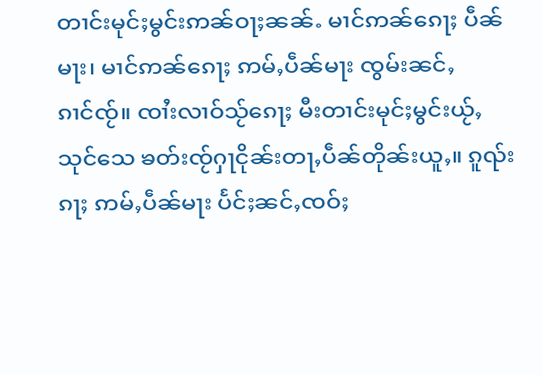တၢင်းမုင်ႈမွင်းဢၼ်ဝႃႈၼၼ်ႉ မၢင်ဢၼ်ၵေႃႈ ပဵၼ်မႃး၊ မၢင်ဢၼ်ၵေႃႈ ဢမ်ႇပဵၼ်မႃး ၸွမ်းၼင်ႇ ၵၢင်ၸႂ်။ ၸၢႆးလၢဝ်သႂ်ၵေႃႈ မီးတၢင်းမုင်ႈမွင်းယႂ်ႇသုင်သေ ၶတ်းၸႂ်ႁႃငိုၼ်းတႃႇပဵၼ်တိုၼ်းယူႇ။ ၵူၺ်းၵႃႈ ဢမ်ႇပဵၼ်မႃး ပႅင်ႈၼင်ႇၸဝ်ႈ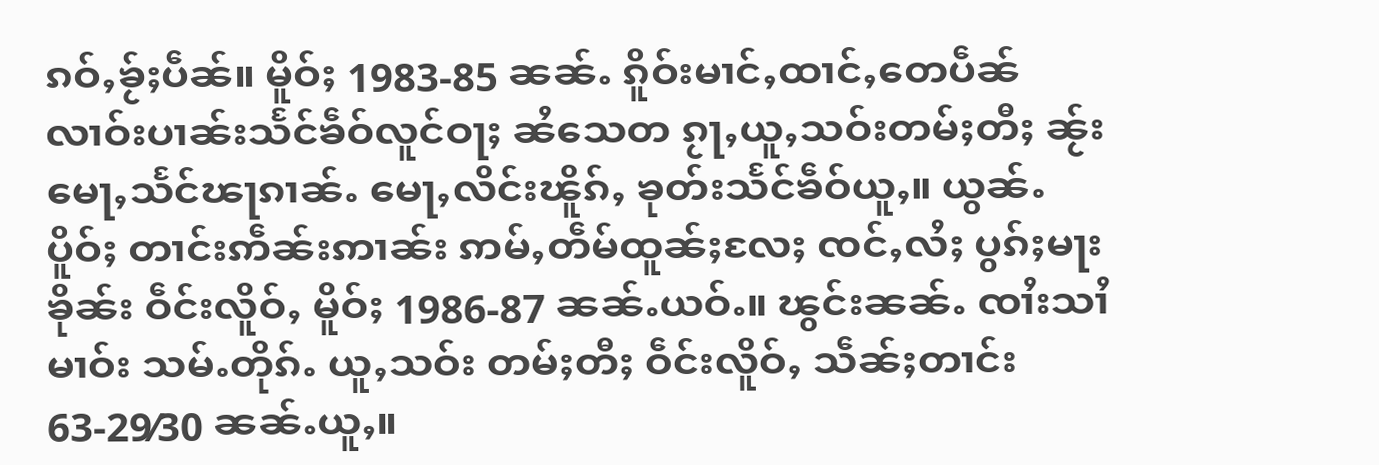ၵဝ်ႇၶႂ်ႈပဵၼ်။ မိူဝ်ႈ 1983-85 ၼၼ်ႉ ၵိူဝ်းမၢင်ႇထၢင်ႇတေပဵၼ် လၢဝ်းပၢၼ်းသႅင်ၶဵဝ်လူင်ဝႃႈ ၼႆသေတ ၵႂႃႇယူႇသဝ်းတမ်ႈတီႈ ၼႂ်းမေႃႇသႅင်ၽႃၵၢၼ်ႉ မေႃႇလိင်းၽိူၵ်ႇ ၶုတ်းသႅင်ၶဵဝ်ယူႇ။ ယွၼ်ႉပိူဝ်ႈ တၢင်းဢဵၼ်းဢၢၼ်း ဢမ်ႇတဵမ်ထူၼ်ႈလႄႈ ၸင်ႇလႆႈ ပွၵ်ႈမႃးၶိုၼ်း ဝဵင်းလိူဝ်ႇ မိူဝ်ႈ 1986-87 ၼၼ်ႉယဝ်ႉ။ ၽွင်းၼၼ်ႉ ၸၢႆးသၢႆမၢဝ်း သမ်ႉတိုၵ်ႉ ယူႇသဝ်း တမ်ႈတီႈ ဝဵင်းလိူဝ်ႇ သဵၼ်ႈတၢင်း 63-29⁄30 ၼၼ်ႉယူႇ။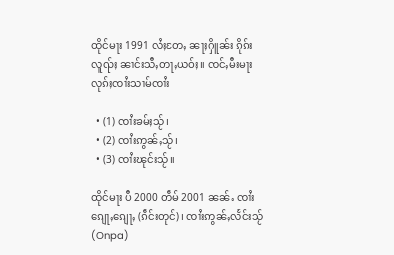ထိုင်မႃး 1991 လႆႈတႄႇ ၼႃႈႁိူၼ်း ၵိုၵ်းလူၺ်ႈ ၼၢင်းသီႇတႃႇယဝ်ႈ။ ၸင်ႇမီးမႃး လုၵ်ႈၸၢႆးသၢမ်ၸၢႆး

  • (1) ၸၢႆးၶမ်ႈသႂ်၊
  • (2) ၸၢႆးဢွၼ်ႇသႂ်၊
  • (3) ၸၢႆးၽုင်းသႂ်။

ထိုင်မႃး ပီ 2000 တဵမ် 2001 ၼၼ်ႉ ၸၢႆးၵျေႃႇၵျေႃႇ (ၵဵင်းတုင်)၊ ၸၢႆးဢွၼ်ႇလႅင်းသႂ် (Onpa)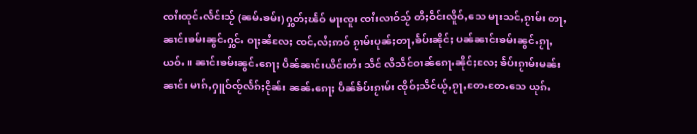ၸၢႆးထုင်ႉလႅင်းသႂ် (ၼမ်ႉၶမ်း) ႁွတ်ႈၽႅဝ် မႃးၸူး ၸၢႆးလၢဝ်သႂ် တီႈဝဵင်းလိူဝ်ႇသေ မႃးသင်ႇၵႂၢမ်း တႃႇၼၢင်းၶမ်းၼွင်ႉႁွင်ႉ ဝႃႈၼႆလႄႈ ၸင်ႇလႆႈဢဝ် ၵႂၢမ်းပုၼ်ႈတႃႇၶႅပ်းၼိုင်ႈ ပၼ်ၼၢင်းၶမ်းၼွင်ႉၵႂႃႇယဝ်ႉ။ ၼၢင်းၶမ်းၼွင်ႉၵေႃႈ ပဵၼ်ၼၢင်းယိင်းတႆး သဵင် လီသဵင်ဝၢၼ်ၵေႃႉၼိုင်ႈလႄႈ ၶႅပ်းၵႂၢမ်းမၼ်းၼၢင်း မၢၵ်ႇႁူဝ်ၸႂ်လႅၵ်ႈငိုၼ်း ၼၼ်ႉၵေႃႈ ပဵၼ်ၶႅပ်းၵႂၢမ်း ၸိုဝ်ႈသဵင်ယႂ်ႇၵႂႃႇတႄႉတႄႉသေ ယုၵ်ႉ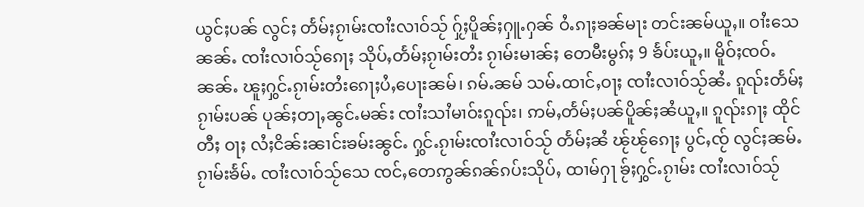ယွင်ႈပၼ် လွင်ႈ တႅမ်ႈၵႂၢမ်းၸၢႆးလၢဝ်သႂ် ႁႂ်ႈပိူၼ်ႈႁူႉႁၼ် ဝႆႉၵႃႈၶၼ်မႃး တင်းၼမ်ယူႇ။ ဝၢႆးသေၼၼ်ႉ ၸၢႆးလၢဝ်သႂ်ၵေႃႈ သိုပ်ႇတႅမ်ႈၵႂၢမ်းတႆး ၵႂၢမ်းမၢၼ်ႈ တေမီးမွၵ်ႈ 9 ၶႅပ်းယူႇ။ မိူဝ်ႈၸဝ်ႉၼၼ်ႉ ၽူႈႁွင်ႉၵႂၢမ်းတႆးၵေႃႈပႆႇပေႃးၼမ်၊ ၵမ်ႉၼမ် သမ်ႉထၢင်ႇဝႃႈ ၸၢႆးလၢဝ်သႂ်ၼႆႉ ၵူၺ်းတႅမ်ႈၵႂၢမ်းပၼ် ပုၼ်ႈတႃႇၼွင်ႉမၼ်း ၸၢႆးသၢႆမၢဝ်းၵူၺ်း၊ ဢမ်ႇတႅမ်ႈပၼ်ပိူၼ်ႈၼႆယူႇ။ ၵူၺ်းၵႃႈ ထိုင်တီႈ ဝႃႈ လႆႈငိၼ်းၼၢင်းၶမ်းၼွင်ႉ ႁွင်ႉၵႂၢမ်းၸၢႆးလၢဝ်သႂ် တႅမ်ႈၼႆ ၽႂ်ၽႂ်ၵေႃႈ ပွင်ႇၸႂ် လွင်ႈၼမ်ႉၵႂၢမ်းၶႅမ်ႉ ၸၢႆးလၢဝ်သႂ်သေ ၸင်ႇတေဢွၼ်ၵၼ်ၵပ်းသိုပ်ႇ ထၢမ်ႁႃ ၶႂ်ႈႁွင်ႉၵႂၢမ်း ၸၢႆးလၢဝ်သႂ်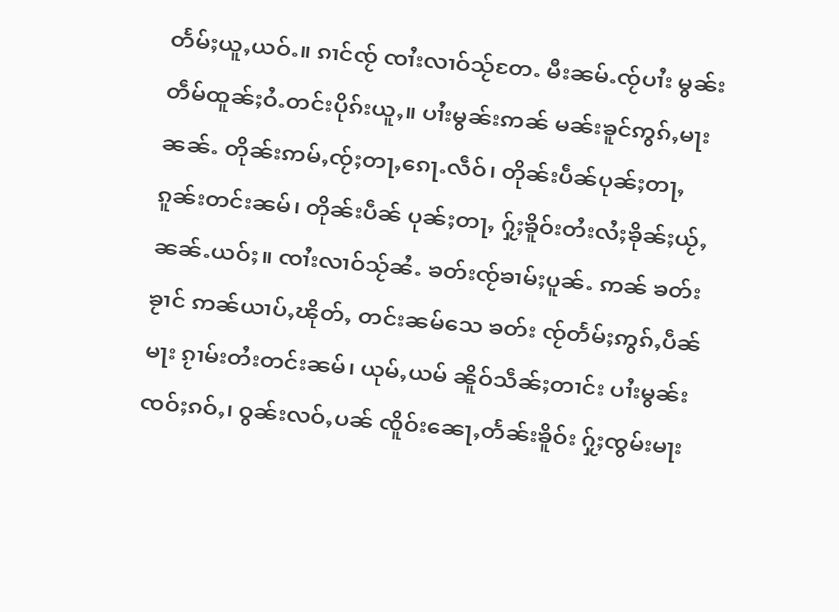တႅမ်ႈယူႇယဝ်ႉ။ ၵၢင်ၸႂ် ၸၢႆးလၢဝ်သႂ်တႄႉ မီးၼမ်ႉၸႂ်ပၢႆး မွၼ်းတဵမ်ထူၼ်ႈဝႆႉတင်းပိုၵ်းယူႇ။ ပၢႆးမွၼ်းဢၼ် မၼ်းၶူင်ဢွၵ်ႇမႃးၼၼ်ႉ တိုၼ်းဢမ်ႇၸႂ်ႈတႃႇၵေႃႉလဵဝ်၊ တိုၼ်းပဵၼ်ပုၼ်ႈတႃႇၵူၼ်းတင်းၼမ်၊ တိုၼ်းပဵၼ် ပုၼ်ႈတႃႇ ႁႂ်ႈၶိူဝ်းတႆးလႆႈၶိုၼ်ႈယႂ်ႇၼၼ်ႉယဝ်ႈ။ ၸၢႆးလၢဝ်သႂ်ၼႆႉ ၶတ်းၸႂ်ၶၢမ်ႈပူၼ်ႉ ဢၼ် ၶတ်းၶႂၢင် ဢၼ်ယၢပ်ႇၽိုတ်ႇ တင်းၼမ်သေ ၶတ်း ၸႂ်တႅမ်ႈဢွၵ်ႇပဵၼ်မႃး ၵႂၢမ်းတႆးတင်းၼမ်၊ ယုမ်ႇယမ် ၼိူဝ်သဵၼ်ႈတၢင်း ပၢႆးမွၼ်းၸဝ်ႈၵဝ်ႇ၊ ဝွၼ်းလဝ်ႇပၼ် ၸိူဝ်းၼေႃႇတႅၼ်းၶိူဝ်း ႁႂ်ႈၸွမ်းမႃး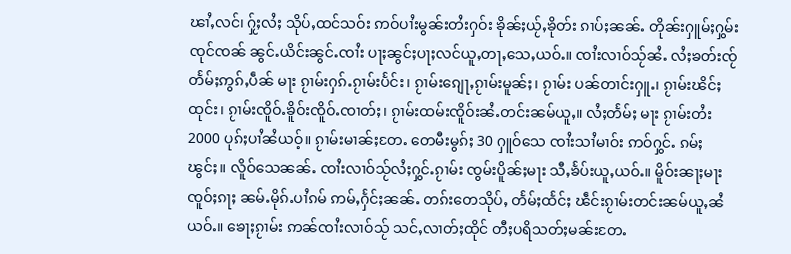ၽၢႆႇလင်၊ ႁႂ်ႈလႆႈ သိုပ်ႇထင်သဝ်း ဢဝ်ပၢႆးမွၼ်းတႆးႁဝ်း ၶိုၼ်ႈယႂ်ႇၶိုတ်း ၵၢပ်ႈၼၼ်ႉ တိုၼ်းႁူမ်ႈႁွမ်းၸုင်ၸၼ် ၼွင်ႉယိင်းၼွင်ႉၸၢႆး ပႃႈၼွင်ႈပႃႈလင်ယူႇတႃႇသေႇယဝ်ႉ။ ၸၢႆးလၢဝ်သႂ်ၼႆႉ လႆႈၶတ်းၸႂ်တႅမ်ႈဢွၵ်ႇပဵၼ် မႃး ၵႂၢမ်းႁၵ်ႉၵႂၢမ်းပႅင်း၊ ၵႂၢမ်းၵျေႃႇၵႂၢမ်းမူၼ်ႈ၊ ၵႂၢမ်း ပၼ်တၢင်းႁူႉ၊ ၵႂၢမ်းၽိင်ႈထုင်း၊ ၵႂၢမ်းၸိူဝ်ႉၶိူဝ်းၸိူဝ်ႉၸၢတ်ႈ၊ ၵႂၢမ်းထမ်းၸိူဝ်းၼႆႉတင်းၼမ်ယူႇ။ လႆႈတႅမ်ႈ မႃး ၵႂၢမ်းတႆး 2000 ပုၵ်ႈပၢႆၼႆယဝ့်။ ၵႂၢမ်းမၢၼ်ႈတႄႉ တေမီးမွၵ်ႈ 30 ႁူဝ်သေ ၸၢႆးသၢႆမၢဝ်း ဢဝ်ႁွင်ႉ ၵမ်ႈၽွင်ႈ။ လိူဝ်သေၼၼ်ႉ ၸၢႆးလၢဝ်သႂ်လႆႈႁွင်ႉၵႂၢမ်း ၸွမ်းပိူၼ်ႈမႃး သီႇၶႅပ်းယူႇယဝ်ႉ။ မိူဝ်းၼႃႈမႃး ၸူဝ်ႈၵႃႈ ၼမ်ႉမိုၵ်ႉပၢႆၵမ် ဢမ်ႇႁႅင်ႈၼၼ်ႉ တၵ်းတေသိုပ်ႇ တႅမ်ႈထႅင်ႈ ၽဵင်းၵႂၢမ်းတင်းၼမ်ယူႇၼႆယဝ်ႉ။ ၶေႃႈၵႂၢမ်း ဢၼ်ၸၢႆးလၢဝ်သႂ် သင်ႇလၢတ်ႈထိုင် တီႈပရိသတ်ႈမၼ်းတႄႉ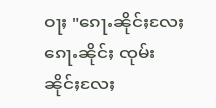ဝႃႈ "ၵေႃႉၼိုင်ႈလႄႈ ၵေႃႉၼိုင်ႈ ၸုမ်းၼိုင်ႈလႄႈ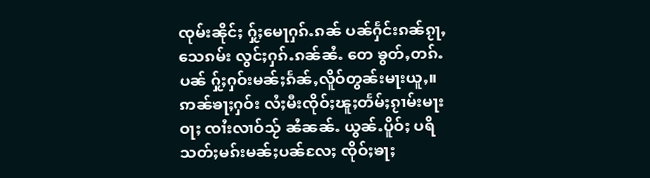ၸုမ်းၼိုင်ႈ ႁႂ်ႈမေႃႁၵ်ႉၵၼ် ပၼ်ႁႅင်းၵၼ်ၵႂႃႇသေၵမ်း လွင်ႈႁၵ်ႉၵၼ်ၼႆႉ တေ ၶွတ်ႇတၵ်ႉပၼ် ႁႂ်ႈႁဝ်းမၼ်ႈၵႅၼ်ႇလိူဝ်တွၼ်းမႃးယူႇ။ ဢၼ်ၶႃႈႁဝ်း လႆႈမီးၸိုဝ်ႈၽူႈတႅမ်ႈၵႂၢမ်းမႃးဝႃႈ ၸၢႆးလၢဝ်သႂ် ၼႆၼၼ်ႉ ယွၼ်ႉပိူဝ်ႈ ပရိသတ်ႈမၵ်းမၼ်ႈပၼ်လႄႈ ၸိုဝ်ႈၶႃႈ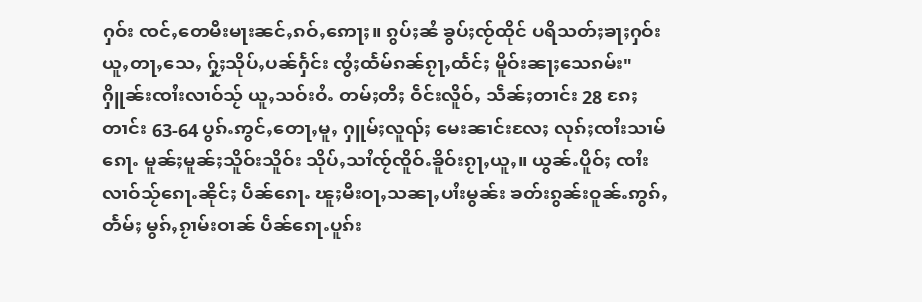ႁဝ်း ၸင်ႇတေမီးမႃးၼင်ႇၵဝ်ႇဢေႃႈ။ ၵွပ်ႈၼႆ ၶွပ်ႈၸႂ်ထိုင် ပရိသတ်ႈၶႃႈႁဝ်းယူႇတႃႇသေႇ ႁႂ်ႈသိုပ်ႇပၼ်ႁႅင်း ၸွႆႈထႅမ်ၵၼ်ၵႂႃႇထႅင်ႈ မိူဝ်းၼႃႈသေၵမ်း" ႁိူၼ်းၸၢႆးလၢဝ်သႂ် ယူႇသဝ်းဝႆႉ တမ်ႈတီႈ ဝဵင်းလိူဝ်ႇ သဵၼ်ႈတၢင်း 28 ၵႄႈတၢင်း 63-64 ပွၵ်ႉဢွင်ႇတေႃႇမူႇ ႁူမ်ႈလူၺ်ႈ မေးၼၢင်းလႄႈ လုၵ်ႈၸၢႆးသၢမ်ၵေႃႉ မူၼ်ႈမူၼ်ႈသိူဝ်းသိူဝ်း သိုပ်ႇသၢႆၸႂ်ၸိူဝ်ႉၶိူဝ်းၵႂႃႇယူႇ။ ယွၼ်ႉပိူဝ်ႈ ၸၢႆးလၢဝ်သႂ်ၵေႃႉၼိုင်ႈ ပဵၼ်ၵေႃႉ ၽူႈမီးဝႃႇသၼႃႇပၢႆးမွၼ်း ၶတ်းၵွၼ်းဝူၼ်ႉဢွၵ်ႇ တႅမ်ႈ မွၵ်ႇၵႂၢမ်းဝၢၼ် ပဵၼ်ၵေႃႉပူၵ်း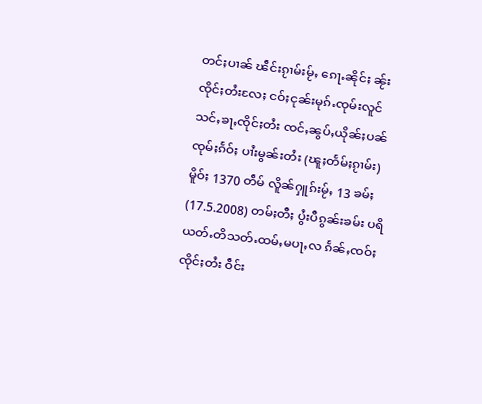တင်ႈပၢၼ် ၽဵင်းၵႂၢမ်းမႂ်ႇ ၵေႃႉၼိုင်ႈ ၼႂ်းၸိုင်ႈတႆးလႄႈ ငဝ်ႈငုၼ်းမုၵ်ႉၸုမ်းလူင် သင်ႇၶႃႇၸိုင်ႈတႆး ၸင်ႇၼွပ်ႇယိုၼ်ႈပၼ် ၸုမ်ႈၵႅဝ်ႈ ပၢႆးမွၼ်းတႆး (ၽူႈတႅမ်ႈၵႂၢမ်း) မိူဝ်ႈ 1370 တဵမ် လိူၼ်ႁူၵ်းမႂ်ႇ 13 ၶမ်ႈ (17.5.2008) တမ်ႈတီႈ ပွႆးပီၵွၼ်းၶမ်း ပရိယတ်ႉတိသတ်ႉထမ်ႇမပႃႇလ ၵႅၼ်ႇၸဝ်ႈၸိုင်ႈတႆး ဝဵင်း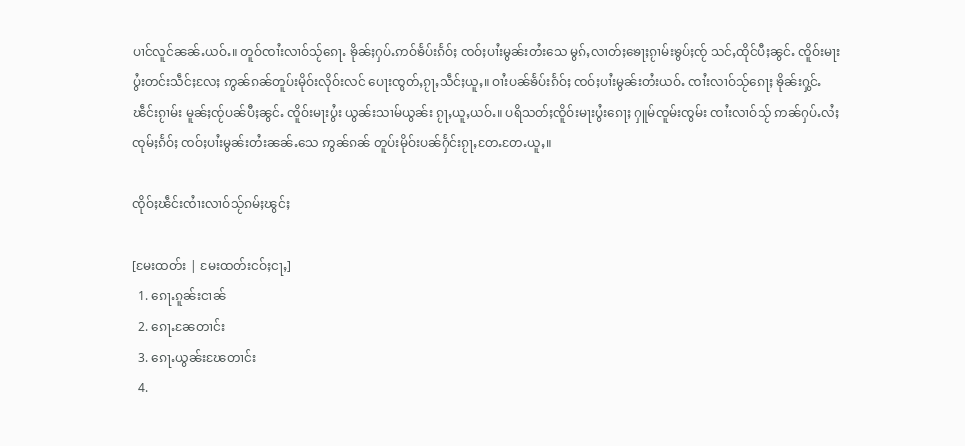ပၢင်လူင်ၼၼ်ႉယဝ်ႉ။ တူဝ်ၸၢႆးလၢဝ်သႂ်ၵေႃႉ ၶိုၼ်ႈႁပ်ႉဢဝ်ၶႅပ်းၵႅဝ်ႈ ၸဝ်ႈပၢႆးမွၼ်းတႆးသေ မွၵ်ႇလၢတ်ႈၶေႃႈၵႂၢမ်းၶွပ်ႈၸႂ် သင်ႇထိုင်ပီႈၼွင်ႉ ၸိူဝ်းမႃးပွႆးတင်းသဵင်ႈလႄႈ ဢွၼ်ၵၼ်တူပ်းမိုဝ်းလိုဝ်းလင် ပေႃးၸွတ်ႇၵႂႃႇသဵင်ႈယူႇ။ ဝၢႆးပၼ်ၶႅပ်းၵႅဝ်ႈ ၸဝ်ႈပၢႆးမွၼ်းတႆးယဝ်ႉ ၸၢႆးလၢဝ်သႂ်ၵေႃႈ ၶိုၼ်းႁွင်ႉၽဵင်းၵႂၢမ်း မူၼ်ႈၸႂ်ပၼ်ပီႈၼွင်ႉ ၸိူဝ်းမႃးပွႆး ယွၼ်းသၢမ်ယွၼ်း ၵႂႃႇယူႇယဝ်ႉ။ ပရိသတ်ႈၸိူဝ်းမႃးပွႆးၵေႃႈ ႁူမ်ၸူမ်းၸွမ်း ၸၢႆးလၢဝ်သႂ် ဢၼ်ႁပ်ႉလႆႈၸုမ်ႈၵႅဝ်ႈ ၸဝ်ႈပၢႆးမွၼ်းတႆးၼၼ်ႉသေ ဢွၼ်ၵၼ် တူပ်းမိုဝ်းပၼ်ႁႅင်းၵႂႃႇတႄႉတႄႉယူႇ။

ၸိုဝ်ႈၽဵင်းၸႆၢးလၢဝ်သႂ်ၵမ်ႈၽွင်ႈ

[မႄးထတ်း | မႄးထတ်းငဝ်ႈငႃႇ]
  1. ၵေႃႉၵူၼ်းငၢၼ်
  2. ၵေႃႉၼႄတၢင်း
  3. ၵေႃႉယွၼ်းၽႄတၢင်း
  4.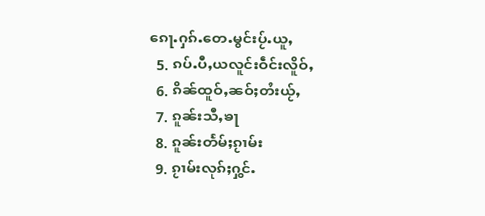ၵေႃႉႁၵ်ႉတေႉမွင်းပႂ်ႉယူႇ
  5. ၵပ်ႉပီႇယလူင်းဝဵင်းလိူဝ်ႇ
  6. ၵိၼ်ထူဝ်ႇၼဝ်ႈတႆးယႂ်ႇ
  7. ၵူၼ်းသီႇၶႃ
  8. ၵူၼ်းတႅမ်ႈၵႂၢမ်း
  9. ၵႂၢမ်းလုၵ်ႈႁွင်ႉ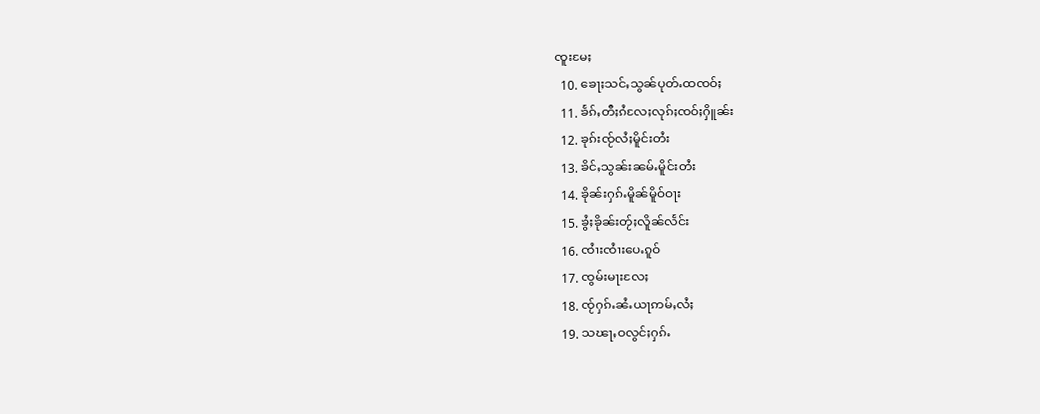ၸူးမႄႈ
  10. ၶေႃႈသင်ႇသွၼ်ပုတ်ႉထၸဝ်ႈ
  11. ၶႅၵ်ႇတီႈၵႆလႄႈလုၵ်ႈၸဝ်ႈႁိူၼ်း
  12. ၶုၵ်းၸႂ်လႆႈမိူင်းတႆး
  13. ၶိင်ႇသွၼ်းၼမ်ႉမိူင်းတႆး
  14. ၶိုၼ်းႁၵ်ႉမိူၼ်မိူဝ်ဝႃး
  15. ၶွႆႈၶိုၼ်းတႂ်ႈလိူၼ်လႅင်း
  16. ၸႆၢးၸႆၢးပေႉၵူဝ်
  17. ၸွမ်းမႃးလႄႈ
  18. ၸႂ်ႁၵ်ႉၼႆႉယႃဢမ်ႇလႆႈ
  19. သၽႃႇဝလွင်ႈႁၵ်ႉ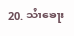20. သႆၢၶေႃး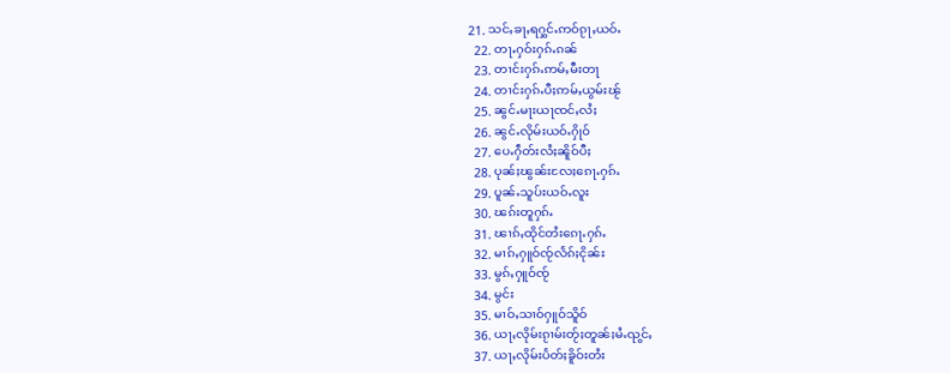21. သင်ႇၶႃႇရႁွင်ႉဢဝ်ၵႂႃႇယဝ်ႉ
  22. တႃႉႁဝ်းႁၵ်ႉၵၼ်
  23. တၢင်းႁၵ်ႉဢမ်ႇမီးတႃ
  24. တၢင်းႁၵ်ႉပီႈဢမ်ႇယွမ်းၽႂ်
  25. ၼွင်ႉမႃးယႃၸင်ႇလႆႈ
  26. ၼွင်ႉလိုမ်းယဝ်ႉႁိုဝ်
  27. ပေႉႁဵတ်းလႆႈၼိူဝ်ပီႈ
  28. ပုၼ်ႈၽွၼ်းလႄႈၵေႃႉႁၵ်ႉ
  29. ပူၼ်ႉသူပ်းယဝ်ႉလူး
  30. ၽၵ်းတူႁၵ်ႉ
  31. ၽၢၵ်ႇထိုင်တႆးၵေႃႉႁၵ်ႉ
  32. မၢၵ်ႇႁူဝ်ၸႂ်လႅၵ်ႈငိုၼ်း
  33. မွၵ်ႇႁူဝ်ၸႂ်
  34. မွင်း
  35. မၢဝ်ႇသၢဝ်ႁူဝ်သိူဝ်
  36. ယႃႇလိုမ်းၵႂၢမ်းတႂ်ႈတူၼ်ႈမႆႉၺွင်ႇ
  37. ယႃႇလိုမ်းပႅတ်ႈၶိူဝ်းတႆး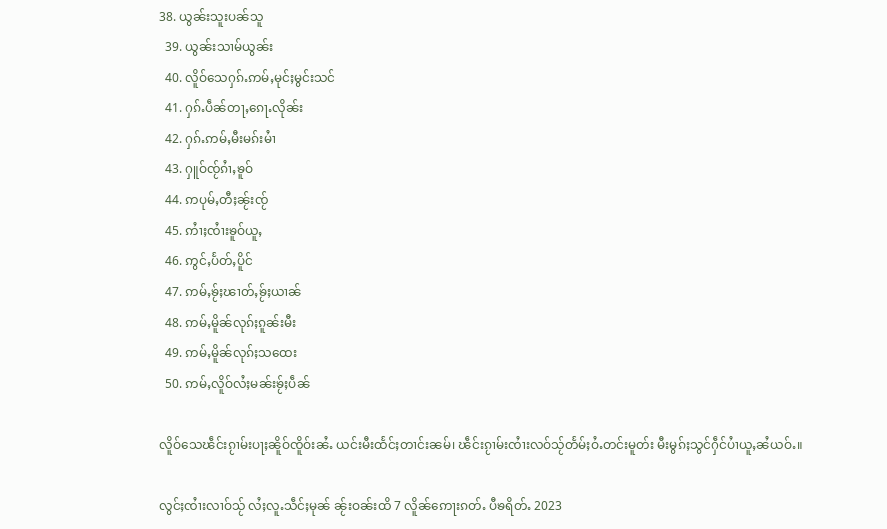38. ယွၼ်းသူးပၼ်သူ
  39. ယွၼ်းသၢမ်ယွၼ်း
  40. လိူဝ်သေႁၵ်ႉဢမ်ႇမုင်ႈမွင်းသင်
  41. ႁၵ်ႉပဵၼ်တႃႇၵေႃႉလိုၼ်း
  42. ႁၵ်ႉဢမ်ႇမီးမၵ်းမႆၢ
  43. ႁူဝ်ၸႂ်ၵႆၢႇၶူဝ်
  44. ဢပုမ်ႇတီႈၼႂ်းၸႂ်
  45. ဢႆၢႈၸႆၢးၶူဝ်ယူႇ
  46. ဢွင်ႇပႅတ်ႇပိူင်
  47. ဢမ်ႇၶႂ်ႈၽၢတ်ႇၶႂ်ႈယၢၼ်
  48. ဢမ်ႇမိူၼ်လုၵ်ႈၵူၼ်းမီး
  49. ဢမ်ႇမိူၼ်လုၵ်ႈသထေး
  50. ဢမ်ႇလိူဝ်လႆႈမၼ်းၶႂ်ႈပဵၼ်

လိူဝ်သေၽဵင်းၵႂၢမ်းပႃႈၼိူဝ်ၸိူဝ်းၼႆႉ ယင်းမီးထႅင်ႈတၢင်းၼမ်၊ ၽဵင်းၵႂၢမ်းၸႆၢးလဝ်သႂ်တႅမ်ႈဝႆႉတင်းမူတ်း မီးမွၵ်ႈသွင်ႁဵင်ပႆၢယူႇၼႆယဝ်ႉ။

လွင်ႈၸႆၢးလၢဝ်သႂ် လႆႈလူႉသဵင်ႈမုၼ် ၼႂ်းဝၼ်းထိ 7 လိူၼ်ဢေႃးၵတ်ႉ ပီၶရိတ်ႉ 2023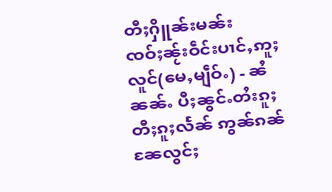တီႈႁိူၼ်းမၼ်းၸဝ်ႈၼႂ်းဝဵင်းပၢင်ႇဢူႈလူင်(မေႇမျဵဝ်ႉ) - ၼႆၼၼ်ႉ ပီႈၼွင်ႉတႆးၵူႈတီႈၵူႈလႅၼ် ဢွၼ်ၵၼ်ၼႄလွင်ႈ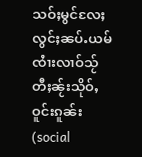သဝ်ႈမွင်လႄႈလွင်ႈၼပ်ႉယမ်ၸႆၢးလၢဝ်သႂ် တီႈၼႂ်းသိုဝ်ႇဝူင်းၵူၼ်း(social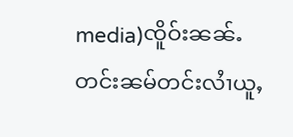media)ၸိူဝ်းၼၼ်ႉ တင်းၼမ်တင်းလႆၢယူႇ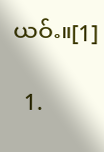ယဝ်ႉ။[1]

  1.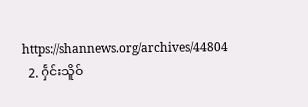https://shannews.org/archives/44804
  2. ႁႅင်းသိူဝ်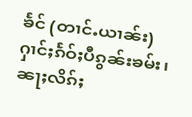ၶႅင် (တၢင်ႉယၢၼ်း) ႁၢင်ႈၵႅဝ်ႈပီၵွၼ်းၶမ်း၊ ၼႃႈလိၵ်ႈ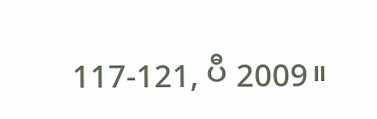117-121, ပီ 2009။